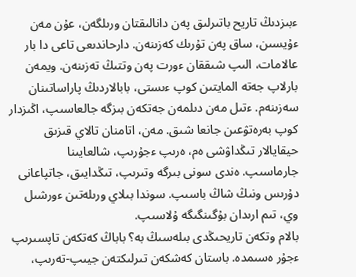ءبىزدىڭ تاريح باتىرلىق پەن دانالىقتان ورىلگەن، عۇن مەن ءۇيسىن، ساق پەن تۇرىك كەزىنەن. دارحاندىعى تاعى دا بار عالامات، الىپ شىققان ءورت پەن وتتىڭ تەزىنەن. ويمەن بارلاپ جەتە المايتىن كوپ ءىستى، بابالاردىڭ پاراساتىنان سەزىنەم. ءتىل مەن دىلمەن جەتكەن بىزگە جالعاسىپ، اڭىزدار كوپ بەرەتۋعىن جانعا شىق. مەن، اتامنان تالاي قىزىق حيقايالار تىڭداۋشى ەم، ەرىپ ءجۇرىپ، شالعايىنا جارماسىپ. ەندى سونى بىرگە وتىرىپ، تىڭدايىق، جاتپاعانى دۇرىس ونىڭ شاڭ باسىپ. سوندا بىلاي ورىلەتىن ءورشىل وي، تىم ارىدان بۇگىنگىگە ۇلاسىپ.
بالام وتكەن تاريحىڭدى بىلەسىڭ بە؟ باباڭ كەتكەن تاپسىرىپ ءجۇر ەسىمدە. باستان كەشكەن تىرلىكتەن جيىپ-تەرىپ،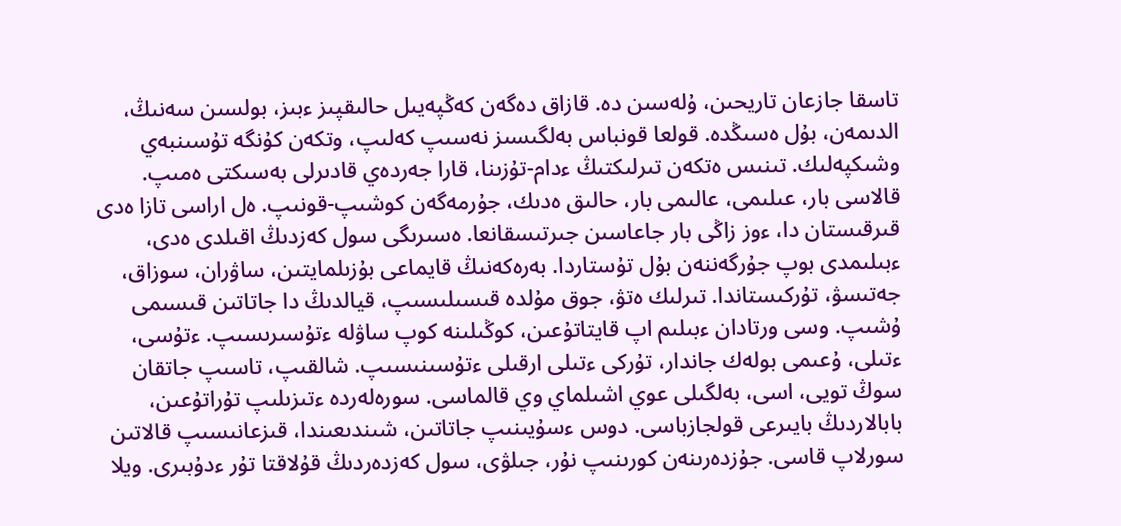تاسقا جازعان تاريحىن، ۇلەسىن دە. قازاق دەگەن كەڭپەيىل حالىقپىز ءبىز، بولسىن سەنىڭ، الدىمەن، بۇل ەسىڭدە. قولعا قونباس بەلگىسىز نەسىپ كەلىپ، وتكەن كۇنگە تۇسىنبەي وشىكپەلىك. تىنىس ەتكەن تىرلىكتىڭ ءدام-تۇزىنا، قارا جەردەي قادىرلى بەسىكتى ەمىپ. قالاسى بار، عىلىمى، عالىمى بار، حالىق ەدىك، جۇرمەگەن كوشىپ-قونىپ. ەل اراسى تازا ەدى قىرقىستان دا، ءوز زاڭى بار جاعاسىن جىرتىسقانعا. ەسىرىگى سول كەزدىڭ اقىلدى ەدى، ءبىلىمدى بوپ جۇرگەننەن بۇل تۇستاردا. بەرەكەنىڭ قايماعى بۇزىلمايتىن، ساۋران، سوزاق، جەتىسۋ، تۇركىستاندا. تىرلىك ەتۋ، جوق مۇلدە قىسىلىسىپ، قيالدىڭ دا جاتاتىن قىسىمى ۇشىپ. وسى ورتادان ءبىلىم اپ قايتاتۇعىن، كوڭىلىنە كوپ ساۋلە ءتۇسىرىسىپ. ءتۇسى، ءتىلى، ۇعىمى بولەك جاندار، تۇركى ءتىلى ارقىلى ءتۇسىنىسىپ. شالقىپ، تاسىپ جاتقان سوڭ تويى، اسى، بەلگىلى عوي اشىلماي وي قالماسى. سورەلەردە ءتىزىلىپ تۇراتۇعىن، بابالاردىڭ بايىرعى قولجازباسى. دوس ءسۇيىنىپ جاتاتىن، شىندىعىندا، قىزعانىسىپ قالاتىن سورلاپ قاسى. جۇزدەرىنەن كورىنىپ نۇر، جىلۋى، سول كەزدەردىڭ قۇلاقتا تۇر ءدۇبىرى. ويلا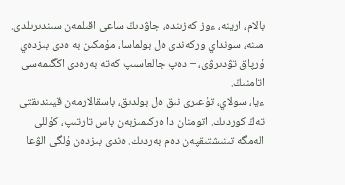بالام، ارينە، ءوز كەزىندە، جاۋدىڭ ساعى اقىلمەن سىندىرىلدى. مىنە، سونداي وركەندى ەل بولماسا، مۇمكىن بە ەدى بىزدەي ۇرپاق تۋدىرۋى، – دەپ جالعاسىپ كەتە بەرەدى اڭگىمەسى اتامنىڭ.
ءيا، سولاي، تۇعىرى نىق ەل بولدىق، باسقالارمەن قيىندىقتى تەڭ كوردىك. اتومنان دا ەركىمىزبەن باس تارتىپ، كۇللى الەمگە تىنىشتىقپەن دەم بەردىك. ەندى بىزدەن ۇلگى الۋعا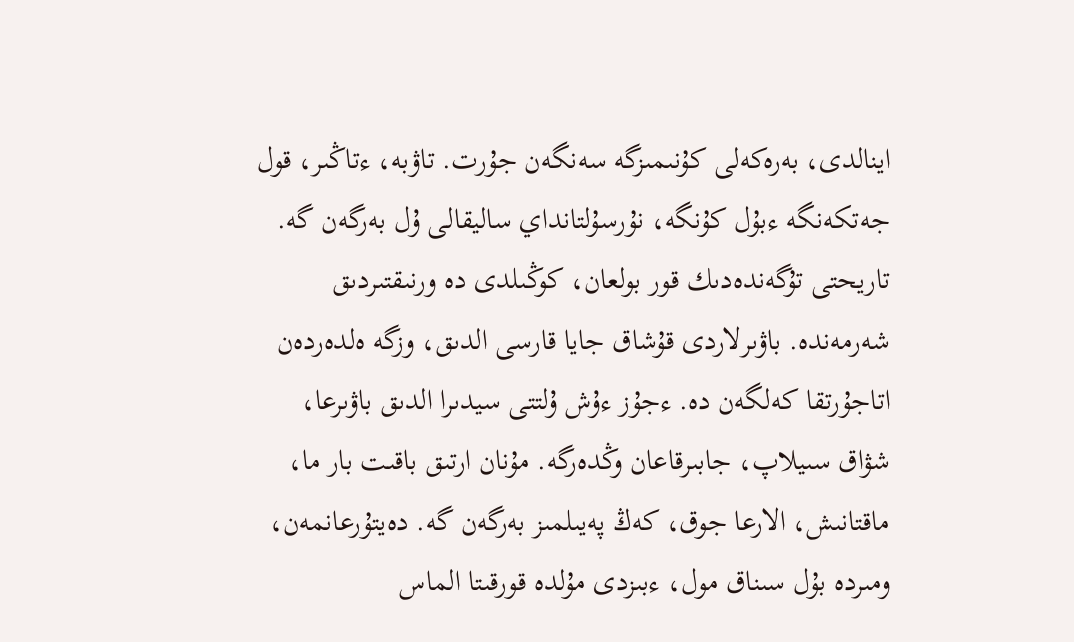اينالدى، بەرەكەلى كۇنىمىزگە سەنگەن جۇرت. تاۋبە، ءتاڭىر، قول جەتكەنگە ءبۇل كۇنگە، نۇرسۇلتانداي ساليقالى ۇل بەرگەن گە. تاريحتى تۇگەندەدىك قور بولعان، كوڭىلدى دە ورنىقتىردىق شەرمەندە. باۋىرلاردى قۇشاق جايا قارسى الدىق، وزگە ەلدەردەن اتاجۇرتقا كەلگەن دە. ءجۇز ءۇش ۇلتتى سيدىرا الدىق باۋىرعا، شۋاق سىيلاپ، جابىرقاعان وڭدەرگە. مۇنان ارتىق باقىت بار ما، ماقتانىش، الارعا جوق، كەڭ پەيىلمىز بەرگەن گە. دەيتۇرعانمەن، ومىردە بۇل سىناق مول، ءبىزدى مۇلدە قورقىتا الماس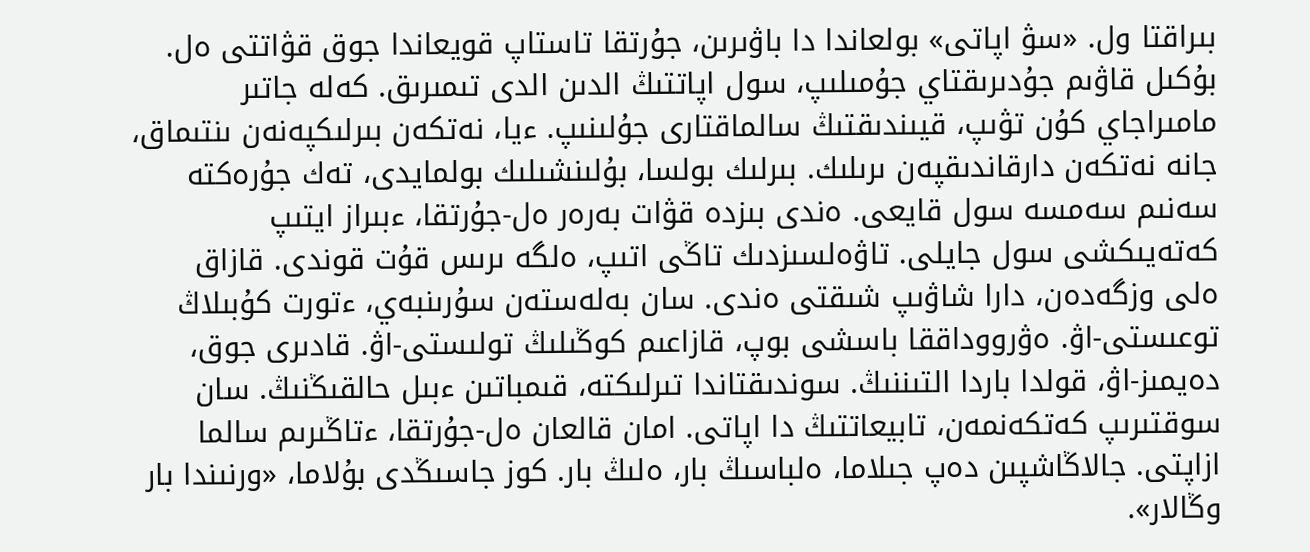بىراقتا ول. «سۋ اپاتى» بولعاندا دا باۋىرىن، جۇرتقا تاستاپ قويعاندا جوق قۋاتتى ەل. بۇكىل قاۋىم جۇدىرىقتاي جۇمىلىپ، سول اپاتتىڭ الدىن الدى تىمىرىق. كەلە جاتىر مامىراجاي كۇن تۋىپ، قيىندىقتىڭ سالماقتارى جۇلىنىپ. ءيا، نەتكەن بىرلىكپەنەن ىنتىماق، جانە نەتكەن دارقاندىقپەن ىرىلىك. بىرلىك بولسا، بۇلىنشىلىك بولمايدى، تەك جۇرەكتە سەنىم سەمسە سول قايعى. ەندى بىزدە قۋات بەرەر ەل-جۇرتقا، ءبىراز ايتىپ كەتەيىكشى سول جايلى. تاۋەلسىزدىك تاڭى اتىپ، ەلگە ىرىس قۇت قوندى. قازاق ەلى وزگەدەن، دارا شاۋىپ شىقتى ەندى. سان بەلەستەن سۇرىنبەي، ءتورت كۇبىلاڭ توعىستى-اۋ. ەۋرووداققا باسشى بوپ، قازاعىم كوڭىلىڭ تولىستى-اۋ. قادىرى جوق، دەيمىز-اۋ، قولدا باردا التىننىڭ. سوندىقتاندا تىرلىكتە، قىمباتىن ءبىل حالقىڭنىڭ. سان سوقتىرىپ كەتكەنمەن، تابيعاتتىڭ دا اپاتى. امان قالعان ەل-جۇرتقا، ءتاڭىرىم سالما ازاپتى. جالاڭاشپىن دەپ جىلاما، ەلباسىڭ بار، ەلىڭ بار. كوز جاسىڭدى بۇلاما، «ورنىندا بار وڭالار».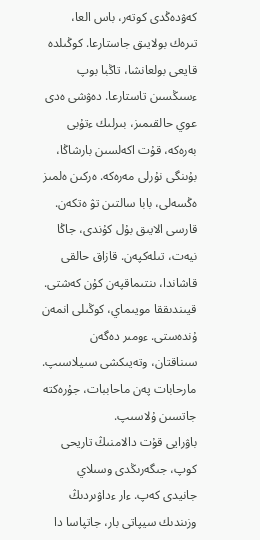كەۋدەڭدى كوتەر، باس العا، تىرەك بولايىق جاستارعا. كوڭىلدە قايعى بولعانشا، تاڭبا بوپ ءسىڭسىن تاستارعا. دەۋشى ەدى عوي حالقىمىز، بىرلىك ءتۇبى بەرەكە، قۇت اكەلسىن بارشاڭا، بۇىنگى نۇرلى مەرەكە. ەركىن ەلمىز ەڭسەلى، بابا سالتىن تۋ ەتكەن. قارسى الايىق بۇل كۇندى، جاڭا نيەت، تىلەكپەن. قازاق حالقى قاشاندا، ىنتىماقپەن كۇن كەشتى. قيىندىققا مويىماي، كوڭىلى انمەن ۇندەستى. ءومىر دەگەن سىناقتان، وتەيىكشى سىيلاسىپ. مارحابات پەن ماحاببات، جۇرەكتە جاتسىن ۇلاسىپ.
باۋرايى قۇت دالامنىڭ تاريحى كوپ، جىگەرىڭدى وسىلاي جانيدى كەپ. ءار ءداۋىردىڭ وزىندىك سيپاتى بار، جاتپاسا دا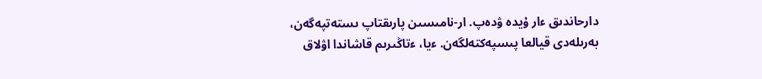دارحاندىق ءار ۇيدە ۋدەپ. ار-نامىسىن پارىقتاپ ىستەتپەگەن، بەرىلەدى قيالعا پىسپەكتەلگەن. ءيا، ءتاڭىرىم قاشاندا اۋلاق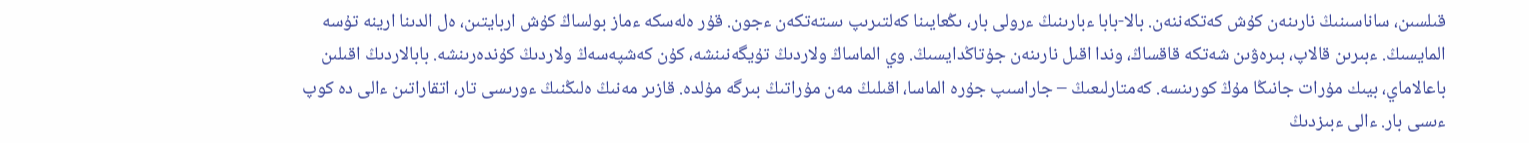قىلسىن، ساناسىنىڭ نارىنەن كۇش كەتكەننەن. بالا-بابا ءبارىنىڭ ءرولى بار، ىڭعايىنا كەلتىرىپ ىستەتكەن ءجون. قۇر ەلەسكە ءماز بولساڭ كۇش اربايتىن، ەل الدىنا ارينە تۇسە المايسىڭ. ءبىرىن قالاپ، بىرەۋىن شەتكە قاقساڭ، وندا اقىل نارىنەن جۇتاڭدايسىڭ. وي الماساڭ ولاردىڭ تۇيگەنىنشە، كۇن كەشپەسەڭ ولاردىڭ كۇندەرىنشە. بابالاردىڭ اقىلىن باعالاماي، بيىك مۇرات جانىڭا مۇڭ كورىنسە. كەمتارلىعىڭ – جاراسىپ جۇرە الماسا، اقىلىڭ مەن مۇراتىڭ بىرگە مۇلدە. قازىر مەنىڭ ەلىڭنىڭ ءورىسى تار، اتقاراتىن ءالى دە كوپ ءىسى بار. ءالى ءبىزدىڭ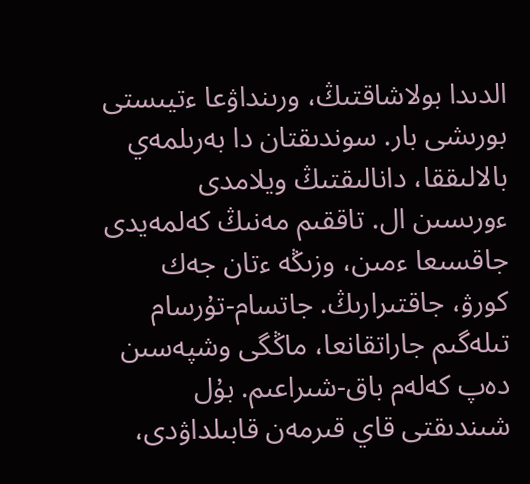الدىدا بولاشاقتىڭ، ورىنداۋعا ءتيىستى بورىشى بار. سوندىقتان دا بەرىلمەي بالالىققا، دانالىقتىڭ ويلامدى ءورىسىن ال. تاققىم مەنىڭ كەلمەيدى جاقسىعا ءمىن، وزىڭە ءتان جەك كورۋ، جاقتىرارىڭ. جاتسام-تۇرسام تىلەگىم جاراتقانعا، ماڭگى وشپەسىن دەپ كەلەم باق-شىراعىم. بۇل شىندىقتى قاي قىرمەن قابىلداۋدى،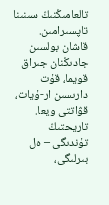تالعامىڭنىڭ سىنىنا تاپسىرامىن. قاشان بولسىن جادىڭنان جىراق قويما، قۇت دارىسىن ار-ۇيات، قۋاتتى ويعا. تاريحتىڭ تۇندىگى – ەل بىرلىگى،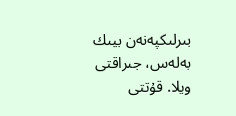بىرلىكپەنەن بيىك بەلەس، جىراقتى ويلا. قۇتتى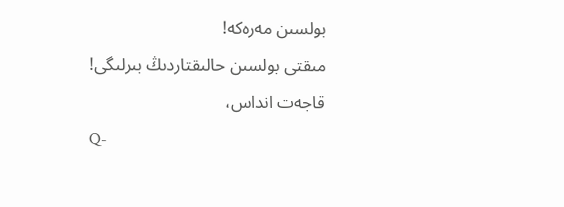بولسىن مەرەكە!
مىقتى بولسىن حالىقتاردىڭ بىرلىگى!
قاجەت انداس،
Q-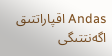Andas اقپاراتتىق اگەنتتىگى